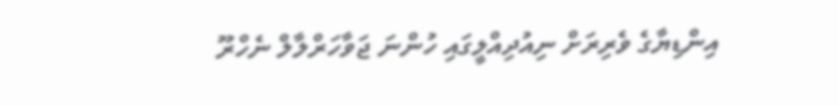އިންޑިޔާގެ ވެރިރަށް ނިއުދިއްލީގައި ހުންނަ ޖަވާހަރްލާލް ނެހްރޫ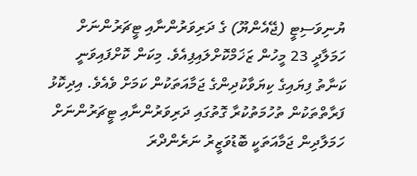ޔުނިވަސިޓީ (ޖޭއެންޔޫ) ގެ ދަރިވަރުންނާއި ޓީޗަރުންނަށް ހަމަލާދީ 23 މީހުން ޒަޚަމްކޮށްލައިފިއެވެ. މިކަން ކޮށްފައިވަނީ ކަނާތު ފިޔައިގެ ކިޔަވާކުދިންގެ ޖަމާއަތަކުން ކަމަށް ވެއެވެ. އިދިކޮޅު ފަރާތްތަކުން ތުހުމަތުކުރާ ގޮތުގައި ދަރިވަރުންނާއި ޓީޗަރުންނަށް ހަމަލާދިން ޖަމާއަތަކީ ބޮޑުވަޒީރު ނަރެންދްރަ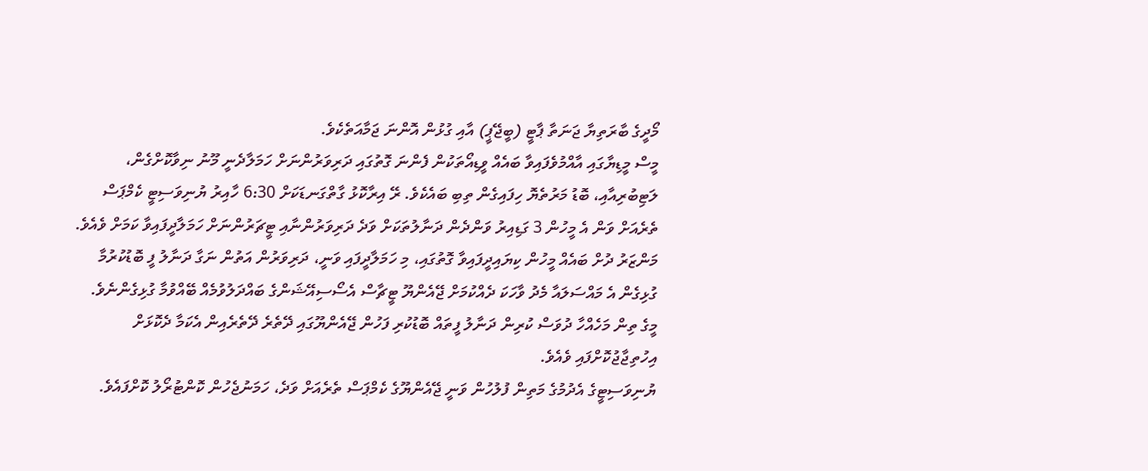މޯދީގެ ބާރަތިޔާ ޖަނަތާ ޕާޓީ (ބީޖޭޕީ) އާއި ގުޅުން އޮންނަ ޖަމާއަތެކެވެ.
މީސް މީޑިޔާގައި އާއްމުވެފައިވާ ބައެއް ވީޑިއޯތަކުން ފެންނަ ގޮތުގައި ދަރިވަރުންނަށް ހަމަލާދެނީ މޫނު ނިވާކޮށްގެން، ލަޓިބުރިއާއި، ބޮޑު މަރުތެޔޮ ހިފައިގެން ތިބި ބައެކެވެ. ރޭ އިރާކޮޅު ގާތްގަނޑަކަށް 6:30 ހާއިރު ޔުނިވަސިޓީ ކެމްޕަސް ތެރެއަށް ވަން އެ މީހުން 3 ގަޑިއިރު ވަންދެން ދަނާލުތަކަށް ވަދެ ދަރިވަރުންނާއި ޓީޗަރުންނަށް ހަމަލާދީފައިވާ ކަމަށް ވެއެވެ.
މަންޒަރު ދުށް ބައެއް މީހުން ކިޔައިދީފައިވާ ގޮތުގައި، މި ހަމަލާދީފައި ވަނީ، ދަރިވަރުން އަތުން ނަގާ ދަނާލު ފީ ބޮޑުކުރުމާ ގުޅިގެން އެ މައްސަލައާ މެދު ވާހަކަ ދެއްކުމަށް ޖޭއެންޔޫ ޓީޗާސް އެސޯސިއޭޝަންގެ ބައްދަލުވުމެއް ބޭއްވުމާ ގުޅިގެންނެވެ. މީގެ ތިން މަހެއްހާ ދުވަސް ކުރިން ދަނާލު ފީތައް ބޮޑުކުރި ފަހުން ޖޭއެންޔޫގައި ދޭތެރެ ދޭތެރެއިން އެކަމާ ދެކޮޅަށް އިހުތިޖާޖުކޮށްފައި ވެއެވެ.
ޔުނިވަސިޓީގެ އެދުމުގެ މަތިން ފުލުހުން ވަނީ ޖޭއެންޔޫގެ ކެމްޕަސް ތެރެއަށް ވަދެ، ހަމަނުޖެހުން ކޮންޓުރޯލު ކޮށްފައެވެ.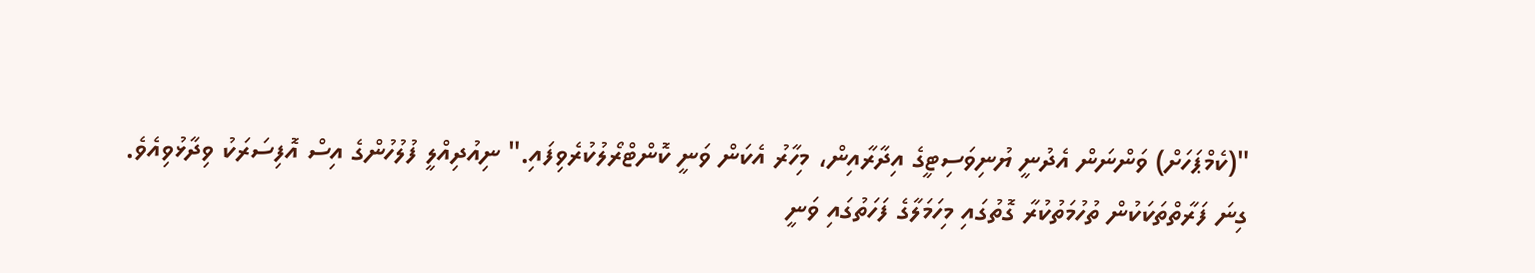"(ކެމްޕަހަށް) ވަންނަން އެދުނީ ޔުނިވަސިޓީގެ އިދާރާއިން، މިހާރު އެކަން ވަނީ ކޮންޓްރޯލުކުރެވިފައި." ނިއުދިއްލީ ފުލުހުންގެ އިސް އޮފިސަރަކު ވިދާޅުވިއެވެ.
ގިނަ ފަރާތްތަކަކުން ތުހުމަތުކުރާ ގޮތުގައި މިހަމަލާގެ ފަހަތުގައި ވަނީ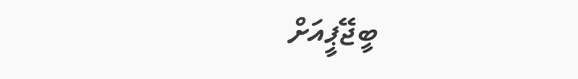ބީޖޭޕީއަށް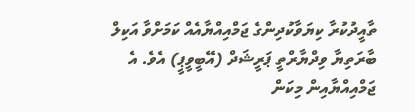ތާއީދުކުރާ ކިޔަވާކުދިންގެ ޖަމްއިއްޔާއެއް ކަމަށްވާ އަކިލް ބާރަތިޔާ ވިދްޔާރްތީ ޕަރީޝަދް (އޭބީވީޕީ) އެވެ. އެ ޖަމްއިއްޔާއިން މިކަން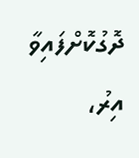ދޮގުކޮށްފައިވާ އިރު،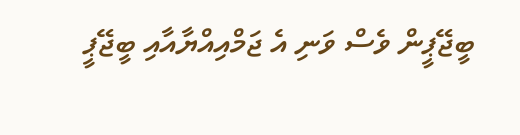ބީޖޭޕީން ވެސް ވަނި އެ ޖަމްއިއްޔާއާއި ބީޖޭޕީ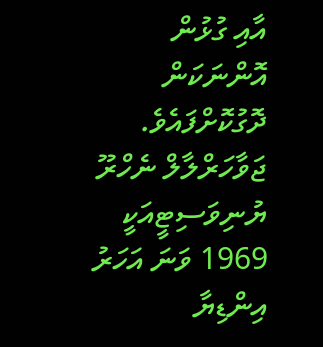އާއި ގުޅުން އޮންނަކަން ދޮގުކޮށްފައެވެ.
ޖަވާހަރްލާލް ނެހްރޫ ޔުނިވަސިޓީއަކީ 1969 ވަނަ އަހަރު އިންޑިޔާ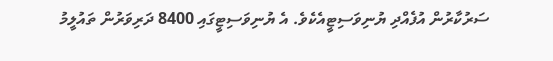ސަރުކާރުން އުފެއްދި ޔުނިވަސިޓީއެކެވެ. އެ ޔުނިވަސިޓީގައި 8400 ދަރިވަރުން ތައުލީމު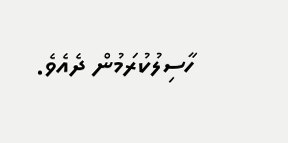ހާސިލުކުރަމުން ދެއެވެ.